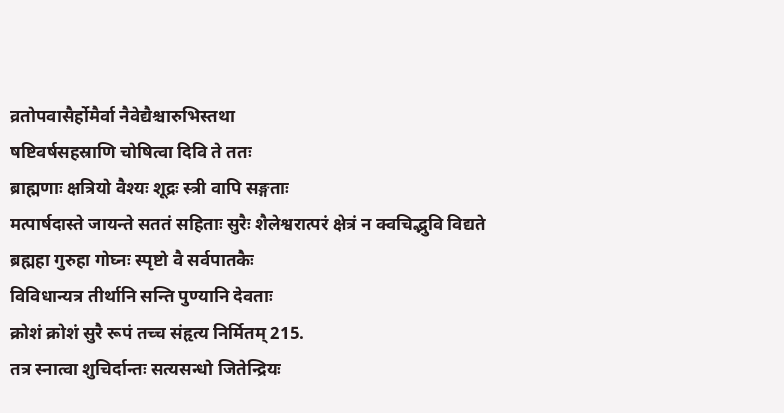व्रतोपवासैर्होमैर्वा नैवेद्यैश्चारुभिस्तथा
षष्टिवर्षसहस्राणि चोषित्वा दिवि ते ततः
ब्राह्मणाः क्षत्रियो वैश्यः शूद्रः स्त्री वापि सङ्गताः
मत्पार्षदास्ते जायन्ते सततं सहिताः सुरैः शैलेश्वरात्परं क्षेत्रं न क्वचिद्भुवि विद्यते
ब्रह्महा गुरुहा गोघ्नः स्पृष्टो वै सर्वपातकैः
विविधान्यत्र तीर्थानि सन्ति पुण्यानि देवताः
क्रोशं क्रोशं सुरै रूपं तच्च संहृत्य निर्मितम् 215.
तत्र स्नात्वा शुचिर्दान्तः सत्यसन्धो जितेन्द्रियः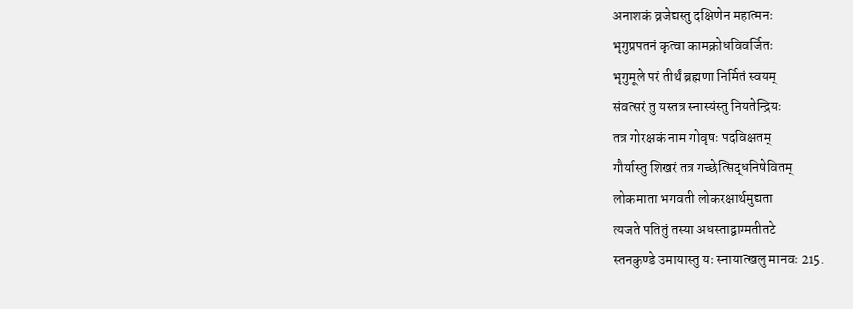अनाशकं व्रजेद्यस्तु दक्षिणेन महात्मनः
भृगुप्रपतनं कृत्वा कामक्रोधविवर्जितः
भृगुमूले परं तीर्थं ब्रह्मणा निर्मितं स्वयम्
संवत्सरं तु यस्तत्र स्नास्यंस्तु नियतेन्द्रियः
तत्र गोरक्षकं नाम गोवृषः पदविक्षतम्
गौर्यास्तु शिखरं तत्र गच्छेत्सिद्धनिषेवितम्
लोकमाता भगवती लोकरक्षार्थमुद्यता
त्यजते पतितुं तस्या अधस्ताद्वाग्मतीतटे
स्तनकुण्डे उमायास्तु यः स्नायात्खलु मानवः 215.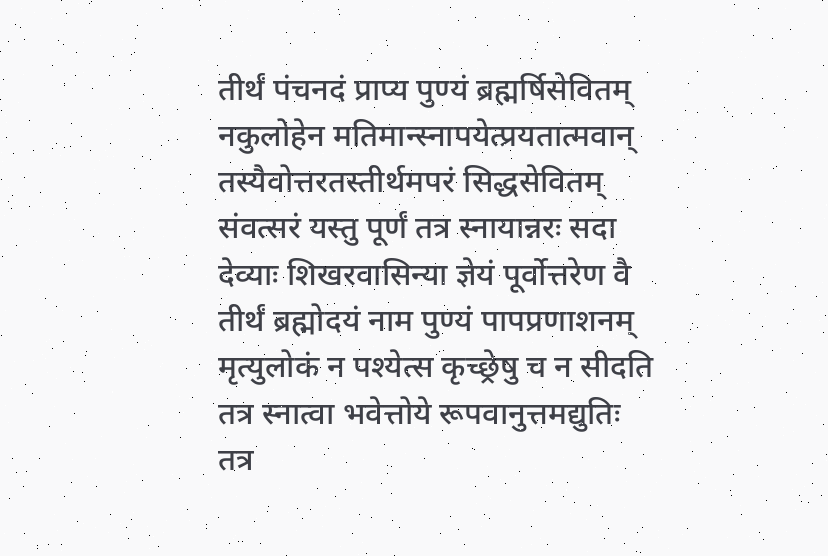तीर्थं पंचनदं प्राप्य पुण्यं ब्रह्मर्षिसेवितम्
नकुलोहेन मतिमान्स्नापयेत्प्रयतात्मवान्
तस्यैवोत्तरतस्तीर्थमपरं सिद्धसेवितम्
संवत्सरं यस्तु पूर्णं तत्र स्नायान्नरः सदा
देव्याः शिखरवासिन्या ज्ञेयं पूर्वोत्तरेण वै
तीर्थं ब्रह्मोदयं नाम पुण्यं पापप्रणाशनम्
मृत्युलोकं न पश्येत्स कृच्छ्रेषु च न सीदति
तत्र स्नात्वा भवेत्तोये रूपवानुत्तमद्युतिः
तत्र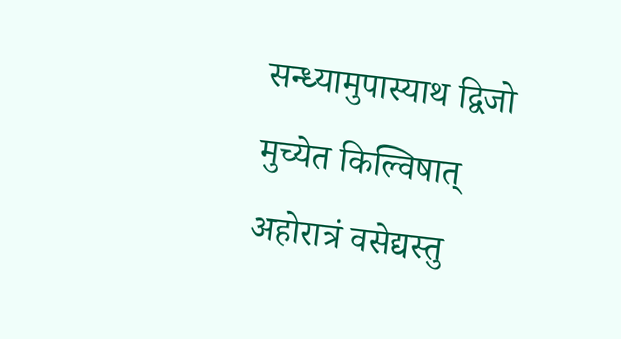सन्ध्यामुपास्याथ द्विजो मुच्येत किल्विषात्
अहोरात्रं वसेद्यस्तु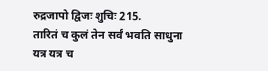रुद्रजापो द्विजः शुचिः 215.
तारितं च कुलं तेन सर्वं भवति साधुना
यत्र यत्र च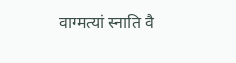वाग्मत्यां स्नाति वै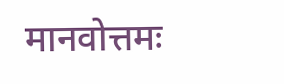मानवोत्तमः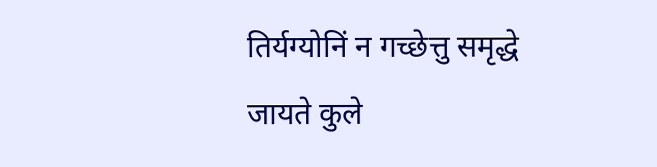तिर्यग्योनिं न गच्छेत्तु समृद्धे जायते कुले